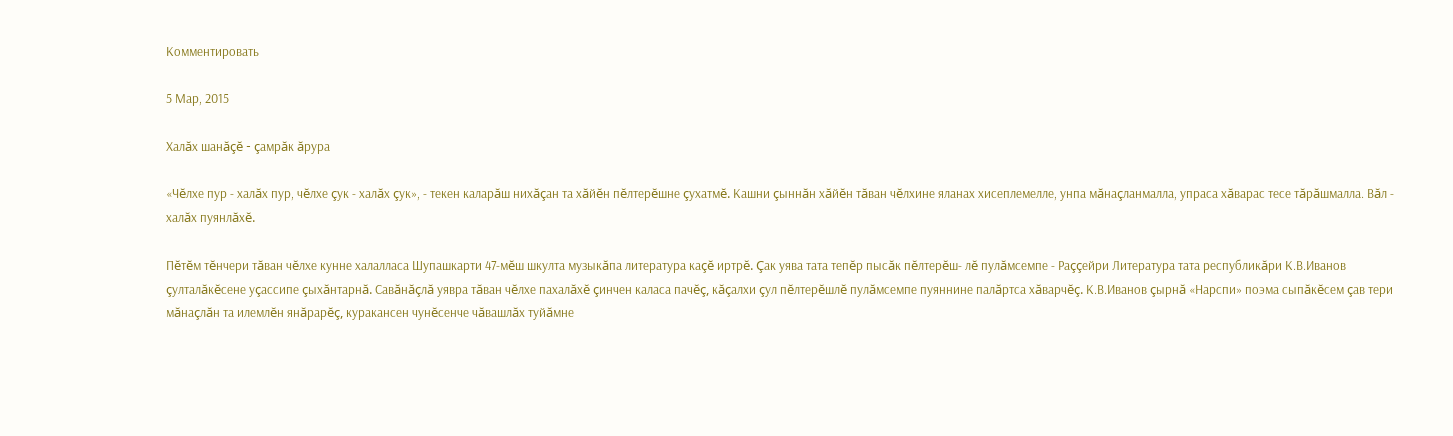Комментировать

5 Мар, 2015

Халăх шанăçĕ - çамрăк ăрура

«Чĕлхе пур - халăх пур, чĕлхе çук - халăх çук», - текен каларăш нихăçан та хăйĕн пĕлтерĕшне çухатмĕ. Кашни çыннăн хăйĕн тăван чĕлхине яланах хисеплемелле, унпа мăнаçланмалла, упраса хăварас тесе тăрăшмалла. Вăл - халăх пуянлăхĕ.

Пĕтĕм тĕнчери тăван чĕлхе кунне халалласа Шупашкарти 47-мĕш шкулта музыкăпа литература каçĕ иртрĕ. Çак уява тата тепĕр пысăк пĕлтерĕш- лĕ пулăмсемпе - Раççейри Литература тата республикăри К.В.Иванов çулталăкĕсене уçассипе çыхăнтарнă. Савăнăçлă уявра тăван чĕлхе пахалăхĕ çинчен каласа пачĕç, кăçалхи çул пĕлтерĕшлĕ пулăмсемпе пуяннине палăртса хăварчĕç. К.В.Иванов çырнă «Нарспи» поэма сыпăкĕсем çав тери мăнаçлăн та илемлĕн янăрарĕç, куракансен чунĕсенче чăвашлăх туйăмне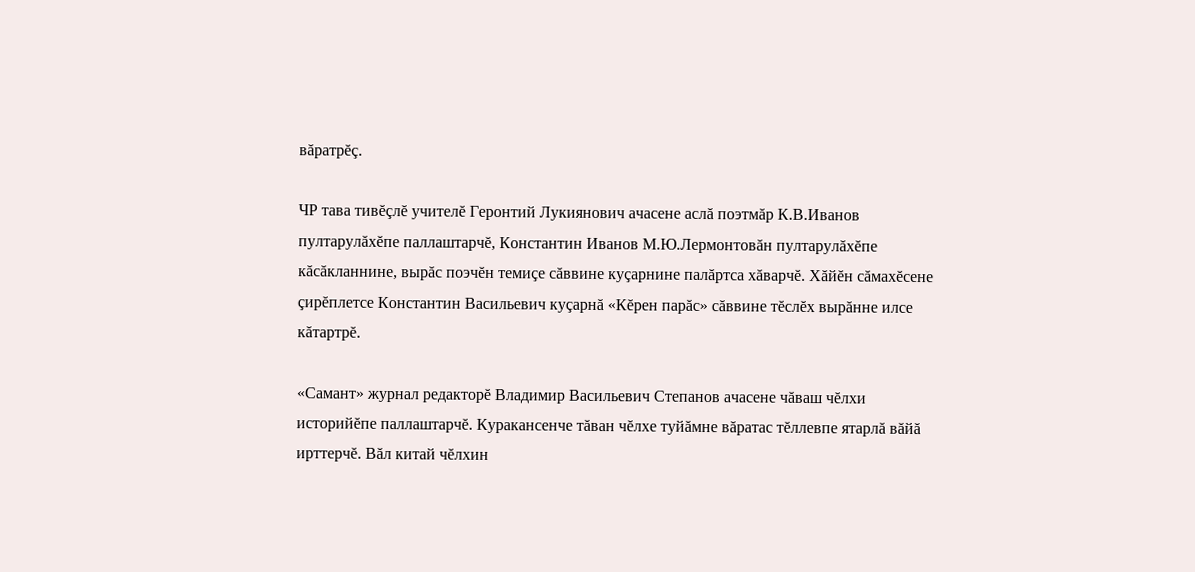вăратрĕç.

ЧР тава тивĕçлĕ учителĕ Геронтий Лукиянович ачасене аслă поэтмăр К.В.Иванов пултарулăхĕпе паллаштарчĕ, Константин Иванов М.Ю.Лермонтовăн пултарулăхĕпе кăсăкланнине, вырăс поэчĕн темиçе сăввине куçарнине палăртса хăварчĕ. Хăйĕн сăмахĕсене çирĕплетсе Константин Васильевич куçарнă «Кĕрен парăс» сăввине тĕслĕх вырăнне илсе кăтартрĕ.

«Самант» журнал редакторĕ Владимир Васильевич Степанов ачасене чăваш чĕлхи историйĕпе паллаштарчĕ. Куракансенче тăван чĕлхе туйăмне вăратас тĕллевпе ятарлă вăйă ирттерчĕ. Вăл китай чĕлхин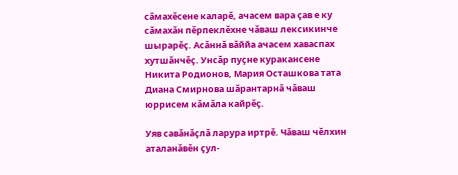сăмахĕсене каларĕ, ачасем вара çав е ку сăмахăн пĕрпеклĕхне чăваш лексикинче шырарĕç. Асăннă вăййа ачасем хаваспах хутшăнчĕç. Унсăр пуçне куракансене Никита Родионов, Мария Осташкова тата Диана Смирнова шăрантарнă чăваш юррисем кăмăла кайрĕç.

Уяв савăнăçлă ларура иртрĕ. Чăваш чĕлхин аталанăвĕн çул-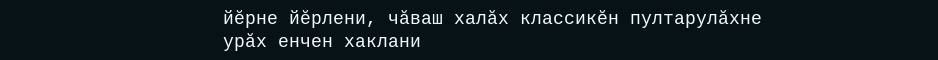йĕрне йĕрлени, чăваш халăх классикĕн пултарулăхне урăх енчен хаклани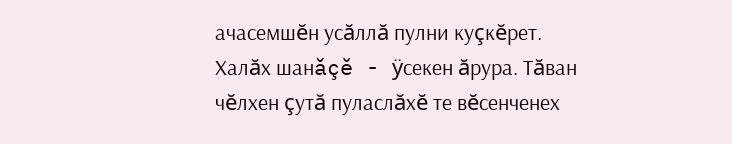ачасемшĕн усăллă пулни куçкĕрет. Халăх шанăçĕ - ÿсекен ăрура. Тăван чĕлхен çутă пуласлăхĕ те вĕсенченех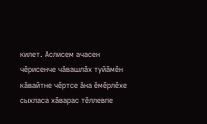килет. Аслисем ачасен чĕрисенче чăвашлăх туйăмĕн кăвайтне чĕртсе ăна ĕмĕрлĕхе сыхласа хăварас тĕллевпе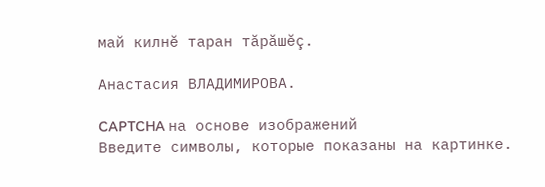май килнĕ таран тăрăшĕç.

Анастасия ВЛАДИМИРОВА.

CAPTCHA на основе изображений
Введите символы, которые показаны на картинке.